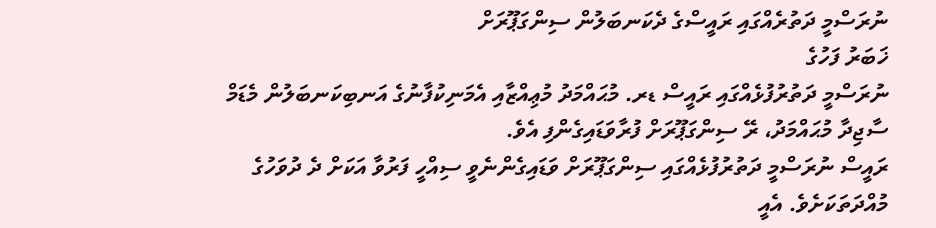ނުރަސްމީ ދަތުރެއްގައި ރައީސްގެ ދެކަނބަލުން ސިންގަޕޫރަށް
ޚަބަރު ފަހުގެ
ނުރަސްމީ ދަތުރުފުޅެއްގައި ރައީސް ޑރ. މުޙައްމަދު މުޢިއްޒާއި އެމަނިކުފާނުގެ އަނބިކަނބަލުން މެޑަމް ސާޖިދާ މުޙައްމަދު، ރޭ ސިންގަޕޫރަށް ފުރާވަޑައިގެންފި އެވެ.
ރައީސް ނުރަސްމީ ދަތުރުފުޅެއްގައި ސިންގަޕޫރަށް ވަޑައިގެންނެވީ ސިއްހީ ފަރުވާ އަކަށް ދެ ދުވަހުގެ މުއްދަތަކަށެވެ. އެއީ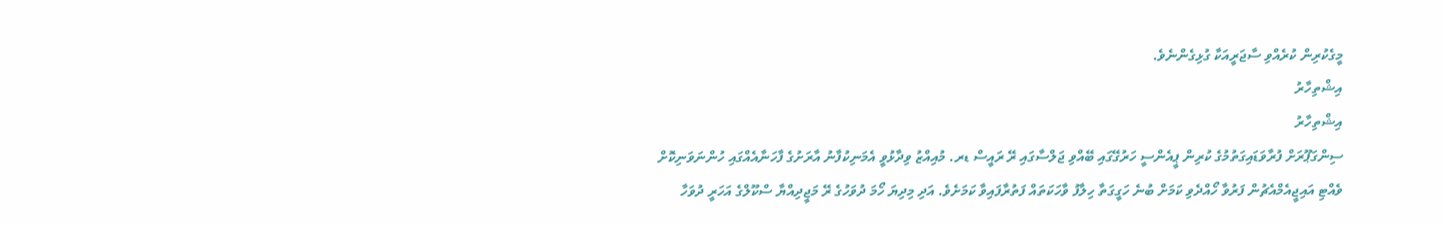މީގެކުރިން ކުރެއްވި ސާޖަރީއަކާ ގުޅިގެންނެވެ.
އިޝްތިހާރު
އިޝްތިހާރު
ސިންގަޕޫރަށް ފުރާވަޑައިގަތުމުގެ ކުރިން ޕީއެންސީ ހަރުގޭގައި ބޭއްވި ޖަލްސާގައި ރޭ ރައީސް ޑރ. މުއިއްޒު ވިދާޅުވީ އެމަނިކުފާނު އާރަށުގެ ފާހަނާއެއްގައި ހުންނަވަނިކޮށް ވެއްޓި އައިޖީއެމްއެޗުން ފަރުވާ ހޯއްދެވި ކަމަށް ބުނެ ހަގީގަތާ ހިލާފު ވާހަކަތައް ފަތުރާފައިވާ ކަމަށެވެ. އަދި މިދިޔަ ހޯމަ ދުވަހުގެ ރޭ މަޖީދިއްޔާ ސްކޫލްގެ އަހަރީ ދުވަހާ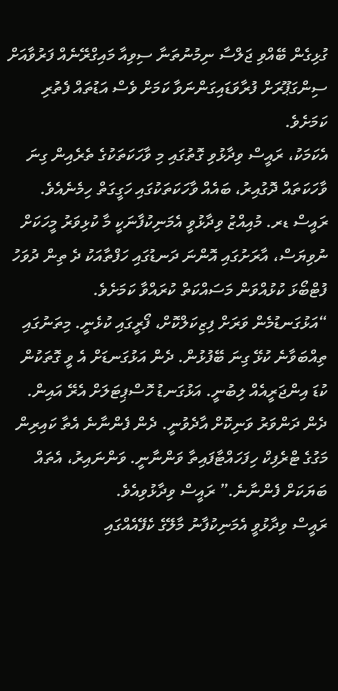ގުޅިގެން ބޭއްވި ޖަލްސާ ނިމުނުތަނާ ސިވިއާ މައިގްރޭނެއް ފަރުވާއަށް ސިންގަޕޫރަށް ފުރާވަޑައިގަންނަވާ ކަމަށް ވެސް އަޑުތައް ފެތުރި ކަމަށެވެ.
އެކަމަކު، ރައީސް ވިދާޅުވި ގޮތުގައި މި ވާހަކަތަކުގެ ތެރެއިން ގިނަ ވާހަކަތައް ދޮގުއިރު، ބައެއް ވާހަކަތަކުގައި ހަގީގަތް ހިމެނެއެވެ.
ރައީސް ޑރ. މުއިއްޒު ވިދާޅުވީ އެމަނިކުފާނަކީ މާ ކުޅިވަރު މީހަކަށް ނުވިޔަސް، އާރަށުގައި އޮންނަ ދަނޑުގައި ހަފްތާއަކު ދެ ތިން ދުވަހު ފުޓްބޯޅަ ކުޅުއްވަން މަސައްކަތް ކުރައްވާ ކަމަށެވެ.
“އަޅުގަނޑުމެން ވަރަށް ފިޒިކަލްކޮށް، ފޯރީގައި ކުޅެނީ. މިތަނުގައި ތިއްބަވާނެ ކުޅޭ ގިނަ ބޭފުޅުން. ދެން އަޅުގަނޑަށް އެ ވީ ގޮތަކުން ކުޑަ އިންޖަރީއެއް ލިބުނީ. އަޅުގަނޑު ހޮސްޕިޓަލަށް އެރޭ އައިން. ދެން ދަންވަރު ވަނިކޮށް އާދެވުނީ. ދެން ފެންނާނެ އެތާ ކައިރިން މަގުގެ ޓްރެފިކް ހިފަހައްޓާފައިތާ ވަންނާނީ. ވަންނައިރު، އެތައް ބަޔަކަށް ފެންނާނެ.” ރައީސް ވިދާޅުވިއެވެ.
ރައީސް ވިދާޅުވީ އެމަނިކުފާނު މާލޭގެ ކެފޭއެއްގައި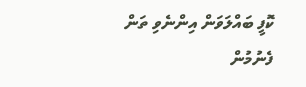ކޮފީ ބައްލަވަން އިންނެވި ތަން ފެނުމުން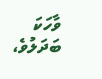ވާހަކަ ބަދަލުވެ،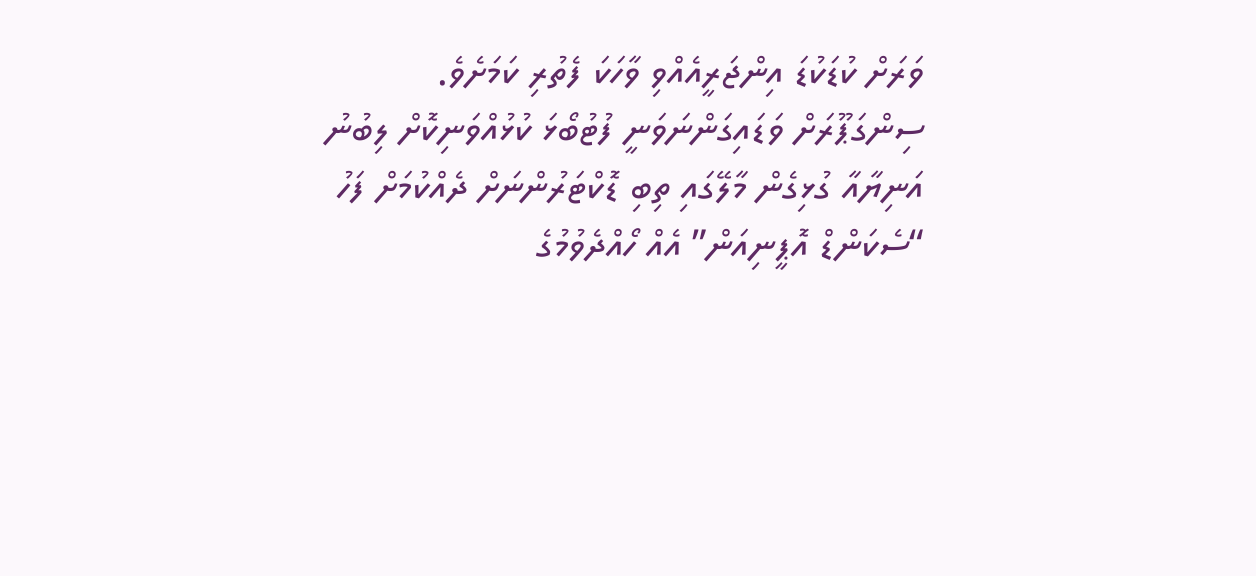ވަރަށް ކުޑަކުޑަ އިންޖަރީއެއްވި ވާހަކަ ފެތުރި ކަމަށެވެ.
ސިންގަޕޫރަށް ވަޑައިގަންނަވަނީ ފުޓުބޯޅަ ކުޅުއްވަނިކޮށް ލިބުނު އަނިޔާއާ ގުޅިގެން މާލޭގައި ތިބި ޑޮކްޓަރުންނަށް ދެއްކުމަށް ފަހު “ސެކަންޑް އޮޕީނިއަން” އެއް ހޯއްދެވުމުގެ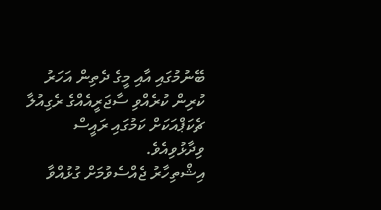ބޭނުމުގައި އާއި މީގެ ދެތިން އަހަރު ކުރިން ކުރެއްވި ސާޖަރީއެއްގެ ރެގިއުލާ ޗެކަޕްއަކަށް ކަމުގައި ރައީސް ވިދާޅުވިއެވެ.
އިޝްތިހާރު ޖެއްސެވުމަށް ގުޅުއްވާ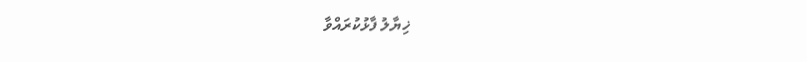ޚިޔާލު ފާޅުކުރައްވާ